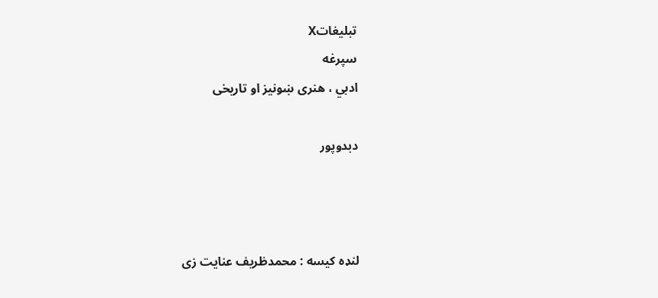تبليغاتX
سپرغه
ادبي ، هنری ښونیز او تاریخی

دبدوپور



لنډه کیسه : محمدظریف عنایت زی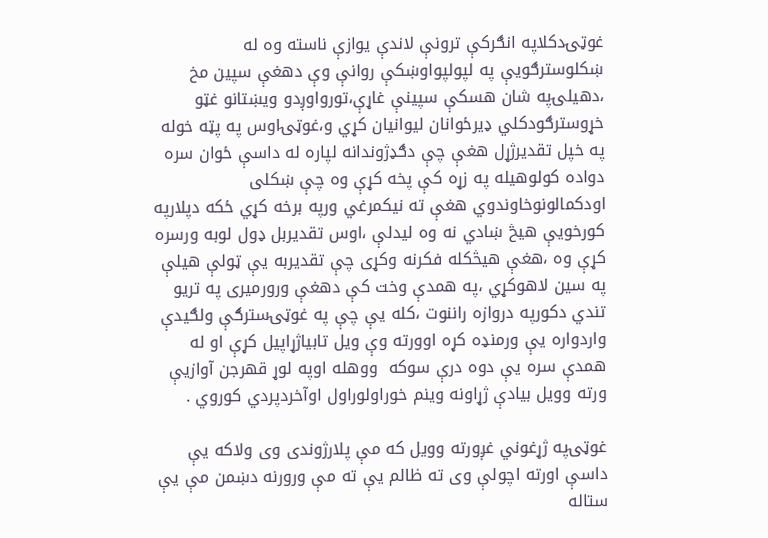غوټۍدکلاپه انګرکې ترونې لاندې یوازې ناسته وه له ښکلوسترګویې په لپولپواوښکې روانې وې دهغې سپین مخ ،دهیلۍپه شان هسکې سپینې غاړې،تورواوږدو ویښتانو غټو خړوسترګودکلي ډیرځوانان لیوانیان کړي و،غوټۍاوس په پټه خوله په خپل تقدیرژړل هغې چې دګډژوندانه لپاره له داسې ځوان سره دواده کولوهیله په زړه کې پخه کړې وه چې ښکلی اودکمالونوخاوندوي هغې ته نیکمرغي ورپه برخه کړي ځکه دپلارپه کورخویې هیڅ ښادي نه وه لیدلې ،اوس تقدیربل ډول لوبه ورسره کړې وه ،هغې هیڅکله فکرنه وکړی چې تقدیربه یې ټولې هیلې په سین لاهوکړي ،په همدې وخت کې دهغې ورورمیری په تریو تندي دکورپه دروازه راننوت ،کله یې چې په غوټۍسترګې ولګیدې واردواره یې ورمنډه کړه اوورته وې ویل تابیاژړاپیل کړې او له همدې سره یې دوه درې سوکه  ووهله اوپه لوړ قهرجن آوازیې ورته وویل بیادې ژړاونه وینم خوراولوراول اوآخردپردي کوروي .

غوټۍپه ژړغوني غږورته وویل که مې پلارژوندی وی ولاکه یې داسې اورته اچولې وی ته ظالم یې ته مې ورورنه دښمن مې یې ستاله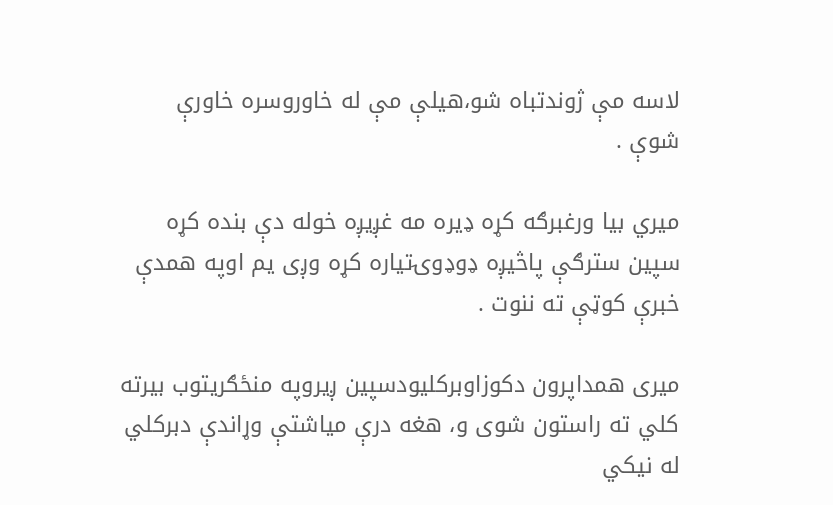لاسه مې ژوندتباه شو،هیلې مې له خاوروسره خاورې شوې .

میري بیا ورغبرګه کړه ډیره مه غږیږه خوله دې بنده کړه سپین سترګې پاڅیږه ډوډوۍتیاره کړه وږی یم اوپه همدې خبرې کوټې ته ننوت .

میری همداپرون دکوزاوبرکلیودسپین ږیروپه منځګریتوب بیرته کلي ته راستون شوی و، هغه درې میاشتې وړاندې دبرکلي له نیکي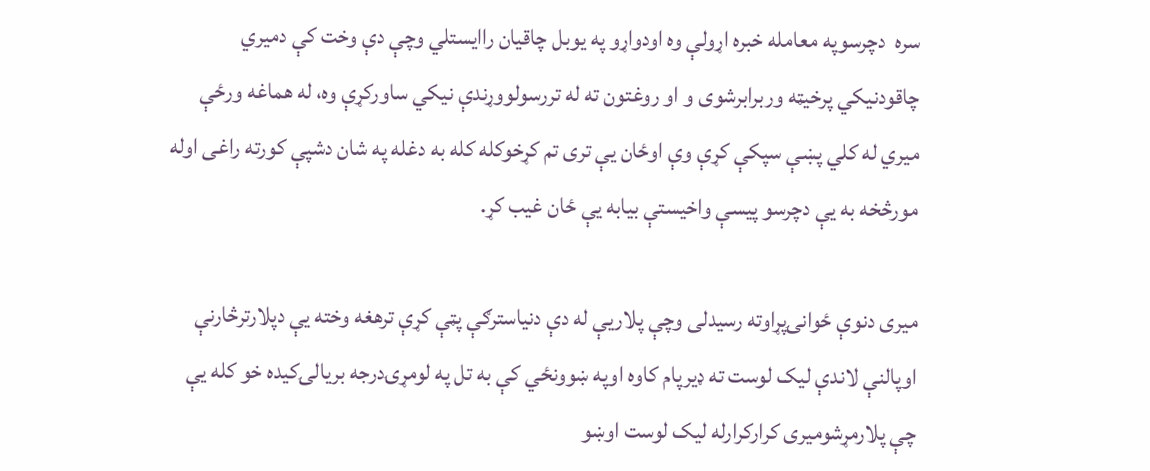سره  دچرسوپه معامله خبره اړولې وه اودواړو په یوبل چاقیان راایستلي وچې دې وخت کې دمیري چاقودنیکي پرخیټه وربرابرشوی و او روغتون ته له تررسولووړندې نیکي ساورکړې وه، له هماغه ورځې میري له کلي پښې سپکې کړې وې اوځان یې تری تم کړخوکله کله به دغله په شان دشپې کورته راغی اوله مورڅخه به یې دچرسو پیسې واخیستې بیابه یې ځان غیب کړ.

میری دنوې ځوانۍپړاوته رسیدلی وچې پلاریې له دې دنیاسترګې پټې کړې ترهغه وخته یې دپلارترڅارنې اوپالنې لاندې لیک لوست ته ډیرپام کاوه اوپه ښوونځي کې به تل په لومړۍدرجه بریالۍکیده خو کله یې چې پلارمړشومیری کرارکرارله لیک لوست اوښو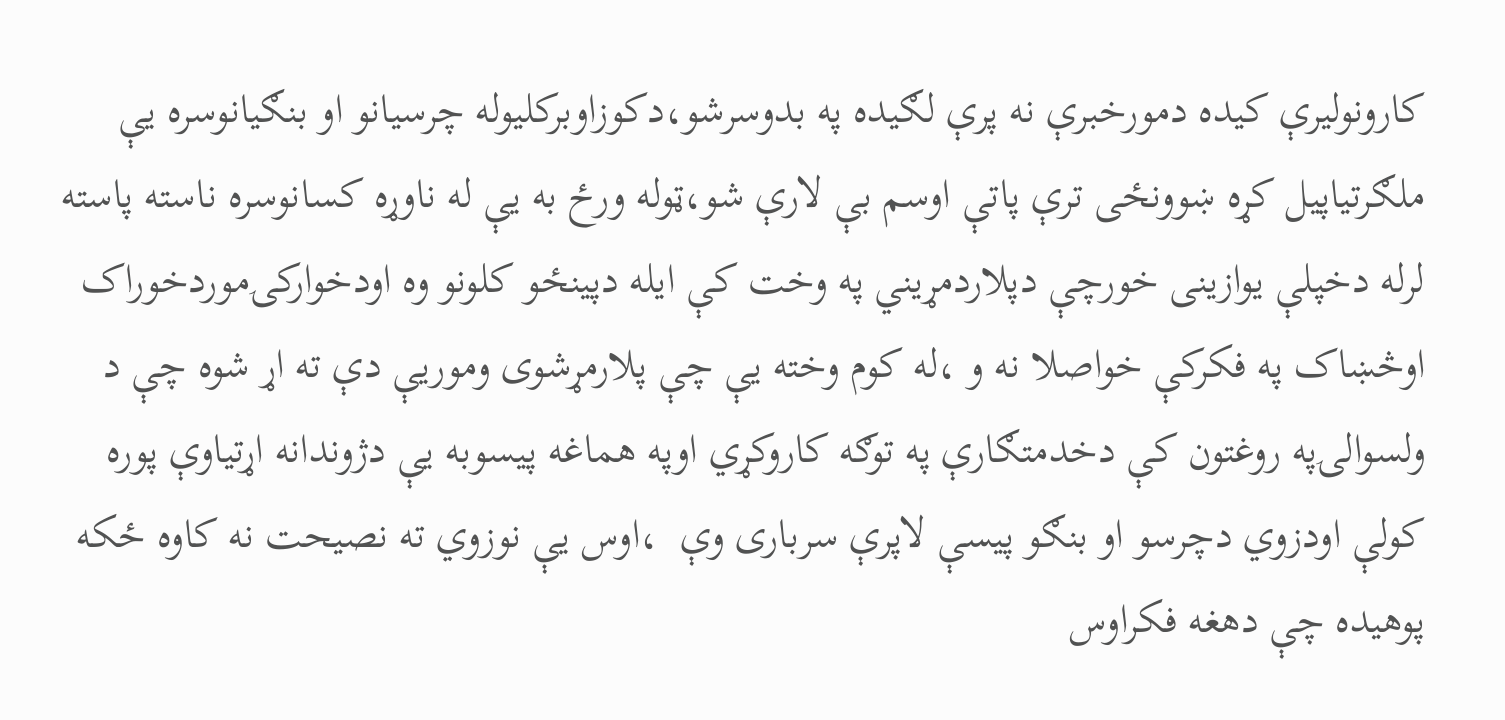کارونولیرې کیده دمورخبرې نه پرې لګیده په بدوسرشو،دکوزاوبرکلیوله چرسیانو او بنګیانوسره یې ملګرتیاپیل کړه ښوونځی ترې پاتې اوسم بې لارې شو،ټوله ورځ به یې له ناوړه کسانوسره ناسته پاسته لرله دخپلې یوازینی خورچې دپلاردمړیني په وخت کې ایله دپینځو کلونو وه اودخوارکۍموردخوراک اوڅښاک په فکرکې خواصلا نه و ،له کوم وخته یې چې پلارمړشوی وموریې دې ته اړ شوه چې د ولسوالۍپه روغتون کې دخدمتګارې په توګه کاروکړي اوپه هماغه پیسوبه یې دژوندانه اړتیاوې پوره کولې اودزوي دچرسو او بنګو پیسې لاپرې سرباری وې  ،اوس یې نوزوي ته نصیحت نه کاوه ځکه پوهیده چې دهغه فکراوس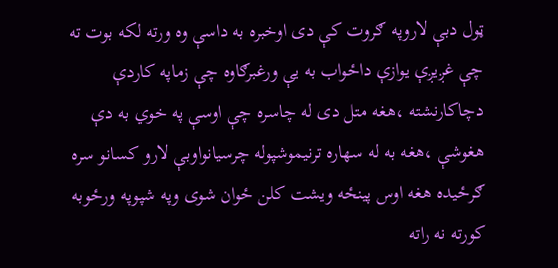ټول دبې لاروپه ګروت کې دی اوخبره به داسې وه ورته لکه بوت ته چې غږیږې یوازې داځواب به یې ورغبرګاوه چې زماپه کاردې دچاکارنشته ،هغه متل دی له چاسره چې اوسې په خوي به دې هغوشې ،هغه به له سهاره ترنیموشپوله چرسیانواوبې لارو کسانو سره ګرځیده هغه اوس پینځه ویشت کلن ځوان شوی وپه شپوپه ورځوبه کورته نه راته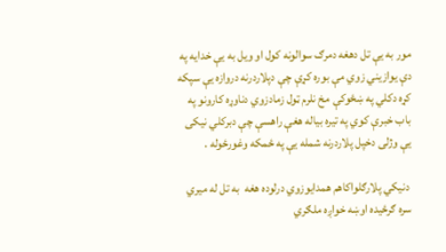مور به یې تل دهغه دمرګ سوالونه کول او ویل به یې خدایه په دې یوازیني زوي مې بوره کړې چې دپلاردرنه دروازه یې سپکه کړه دکلي په ښځوکې مخ نلرم ټول زمادزوي دناوړه کارونو په باب خبرې کوي په تیره بیاله هغې راهسې چې دبرکلي نیکی یې وژلی دخپل پلاردرنه شمله یې په ځمکه وغورځوله .

 دنیکي پلارګلواکاهم همدایوزوي درلوده هغه  به تل له میري سره ګرځیده اوښه خواږه ملګري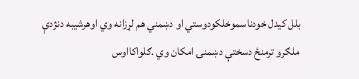بلل کیدل خودناسموخلکودوستي او دښمني هم لړزانه وي اوهرشیبه دنژدې ملګرو ترمنځ دسختې دښمنۍ امکان وي .ګلواکااوس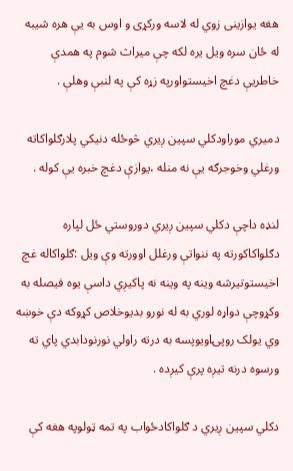هغه یوازینی زوي له لاسه ورکړی و اوس به یې هره شیبه له ځان سره ویل یره لکه چې میراث شوم په همدې خاطریې دغچ اخیستواورپه زړه کې په لنبې وهلې .

دمیري موراودکلي سپین ږیري څوځله دنیکي پلارګلواکاته ورغلي وخوجرګه یې نه منله ،یوازې دغچ خبره یې کوله .

لنډه داچې دکلي سپین ږیري دوروستي ځل لپاره دګلواکاکورته په ننواتې ورغلل اوورته وې ویل :ګلواکاله غچ اخیستوتیرشه وینه په وینه نه پاکیږي داسې یوه فیصله به وکړوچې دواړه لوري به له نورو بدیوخلاص کړوکه دې خوښه وي یولک روپۍاویوپسه به درته راولي نورنودابدي پاي ته ورسوه درنه تیږه پرې کیږده .

دکلي سپین ږیري د ګلواکادځواب په تمه ټولوپه هغه کې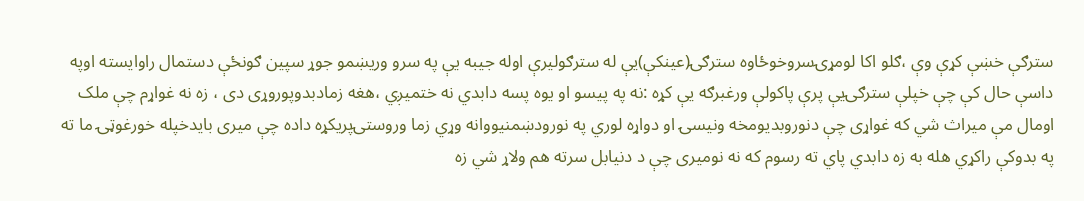سترګې خښې کړې وې ،ګلو اکا لومړۍسروخوځاوه سترګۍ(عینکې)یې له سترګولیرې اوله جیبه یې په سرو وریښمو جوړ سپین ګونځې دستمال راوایسته اوپه داسې حال کې چې خپلې سترګۍیې پرې پاکولې ورغبرګه یې کړه :نه په پیسو او یوه پسه دابدي نه ختمیږي ،هغه زمادبدوپوروړی دی ، زه نه غواړم چې ملک اومال مې میراث شي که غواړی چې دنوروبدیومخه ونیسۍ او دواړه لوري په نورودښمنیووانه وړي زما وروستۍپریکړه داده چې میری بایدخپله خورغوټۍ ما ته په بدوکې راکړي هله به زه دابدي پاي ته رسوم که نه نومیری چې د دنیابل سرته هم ولاړ شي زه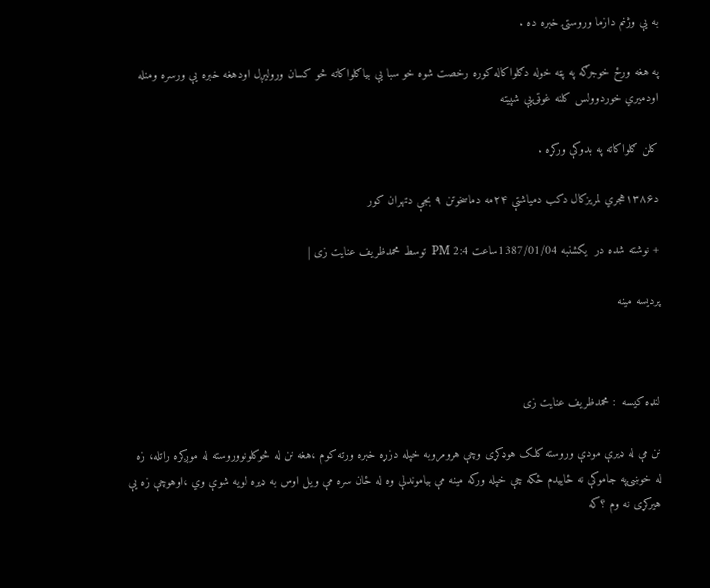به یې وژنم دازما وروستۍ خبره ده .

په هغه ورځ خوجرګه په پټه خوله دګلواکاله کوره رخصت شوه خو سبا یې بیاګلواکاته څو کسان ورولیږل اودهغه خبره یې ورسره ومنله اودمیري خوردوولس کلنه غوټۍیې شپیته

کلن ګلواکاته په بدوکې ورکړه .

د۱۳۸۶هجري لمریزکال دکب دمیاشتې ۲۴مه دماسخوتن ۹ بجې دتهران کور

+ نوشته شده در  یکشنبه 1387/01/04ساعت 2:4 PM  توسط محمدظریف عنایت زی |

پردیسه مینه



لنډه کیسه  : محمدظریف عنایت زی

نن مې له ډیرې مودې وروسته کلک هوډکړی وچې هرومروبه خپله دزړه خبره ورته کوم ،هغه نن له څوکلونووروسته له موږکره راتله، زه له خوښۍپه جاموکې نه ځاییدم ځکه چې خپله ورکه مینه مې بیاموندلې وه له ځان سره مې ویل اوس به ډیره لویه شوې وي ،اوهوچې زه یې هیرکړی نه وم ؟که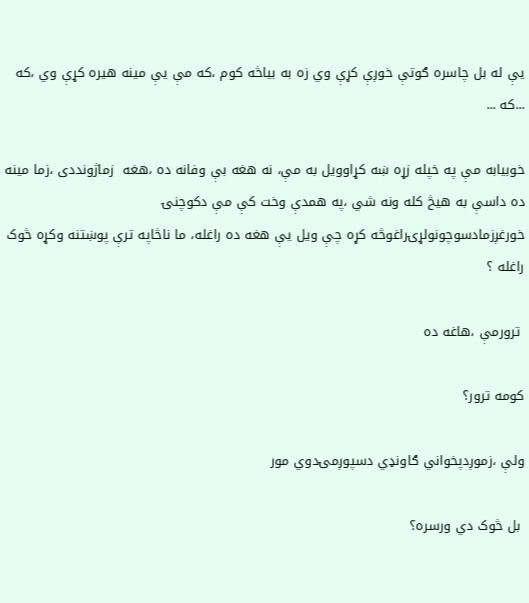یې له بل چاسره ګوتې خوږې کړې وي زه به بیاڅه کوم ،که مې یې مینه هیره کړې وي ،که ...که ...

خوبیابه مې په خپله زړه ښه کړاوویل به مې، نه هغه بې وفانه ده ،هغه  زماژونددی ،زما مینه ده داسې به هیڅ کله ونه شي ،په همدې وخت کې مې دکوچنۍ خورغږزمادسوچونولړۍراغوڅه کړه چې ویل یې هغه ده راغله، ما ناڅاپه ترې پوښتنه وکړه څوک راغله ؟

 ترورمې ،هاغه ده

کومه ترور؟

ولې ،زموږدپخواني ګاونډي دسپوږمۍدوي مور

 بل څوک دي ورسره؟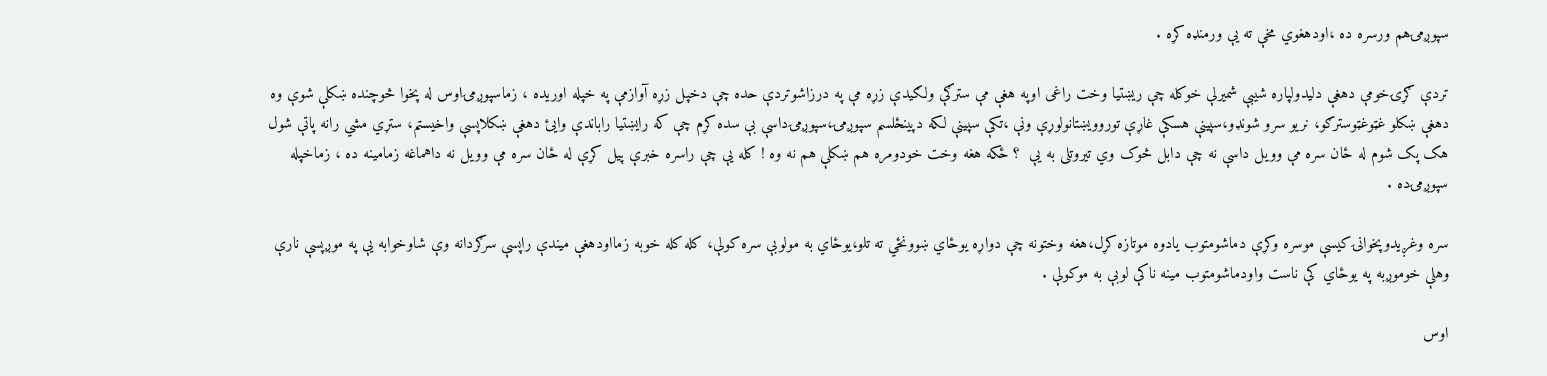سپوږمۍهم ورسره ده ،اودهغوي مخې ته یې ورمنډه کړه .

تردې ګړۍخومې دهغې دلیدولپاره شیبې شمیرلې خوکله چې ریښتیا وخت راغی اوپه هغې مې سترګې ولګیدې زړه مې په درزاشوتردې حده چې دخپل زړه آوازمې په خپله اوریده ، زماسپوږمۍاوس له پخوا څوچنده ښکلې شوې وه دهغې ښکلو غټوغټوسترګو، نریو سرو شونډو،سپینې هسکې غاړې توروویښتانولوړې ونې ،تکې سپینې لکه دپینځلسم سپوږمۍ،سپوږمۍداسې بې سده کړم چې که رایښتیا راباندې وایئ دهغې ښکلاپسې واخیستم، ستړي مشي رانه پاتې شول هک پک شوم له ځان سره مې وویل داسې نه چې دابل څوک وي تیروتلی به یې  ؟ ځکه هغه وخت خودومره هم ښکلې هم نه وه ! کله یې چې راسره خبرې پیل کړې له ځان سره مې وویل نه داهماغه زمامینه ده ، زماخپله سپوږمۍده .

سره وغږیدوپخوانۍکیسې موسره وکړې دماشومتوب یادوه موتازه کړل،هغه وختونه چې دواړه یوځاي ښوونځي ته تلو،یوځاي به مولوبې سره کولې، کله کله خوبه زمااودهغې میندې راپسې سرګردانه وې شاوخوابه یې په موږپسې نارې وهلې خوموږبه په یوځاي کې ناست واودماشومتوب مینه ناکې لوبې به موکولې .

اوس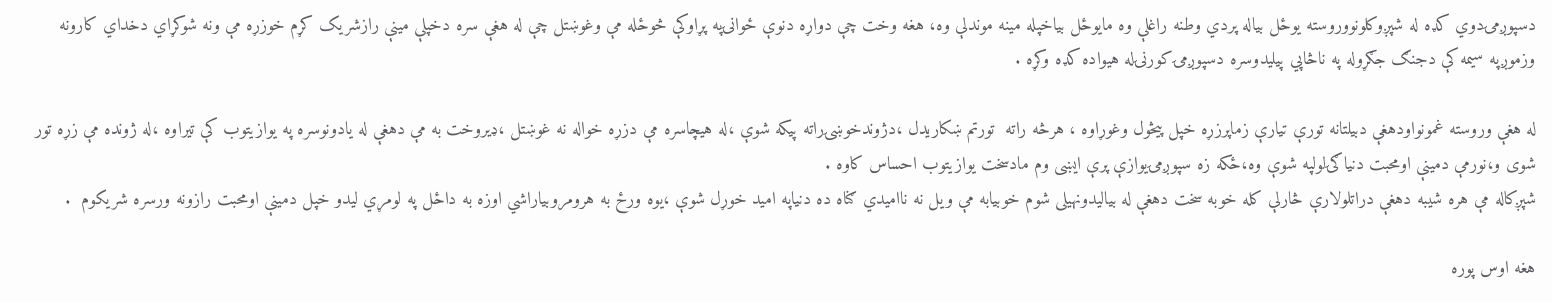دسپوږمۍدوي کډه له شپږوکلونووروسته یوځل بیاله پردي وطنه راغلې وه مایوځل بیاخپله مینه موندلې وه، هغه وخت چې دواړه دنوې ځوانۍپه پړاوکې څوځله مې وغوښتل چې له هغې سره دخپلې مینې رازشریک کړم خوزړه مې ونه شوکړاي دخداي کارونه وزموږپه سیمه کې دجنګ جګړوله په ناڅاپي پیلیدوسره دسپوږمۍکورنۍله هیواده کډه وکړه .

له هغې وروسته غمونواودهغې دبیلتانه تورې تیارې زماپرزړه خپل پیڅول وغوړاوه ، هرڅه راته  تورتم ښکاریدل ،دژوندخوښۍراته پیکه شوې ،له هیچاسره مې دزړه خواله نه غوښتل ،ډیروخت به مې دهغې له یادونوسره په یوازیتوب کې تیراوه ،له ژونده مې زړه تور شوی و،نورمې دمینې اومحبت دنیاګۍلولپه شوې وه،ځکه زه سپوږمۍیوازې پرې ایښی وم مادسخت یوازیتوب احساس کاوه .
شپږکاله مې هره شیبه دهغې دراتلولارې څارلې کله خوبه سخت دهغې له بیالیدونهیلی شوم خوبیابه مې ویل نه ناامیدي ګناه ده دنیاپه امید خوړل شوې ،یوه ورځ به هرومروبیاراشي اوزه به داځل په لومړي لیدو خپل دمینې اومحبت رازونه ورسره شریکوم  .

هغه اوس پوره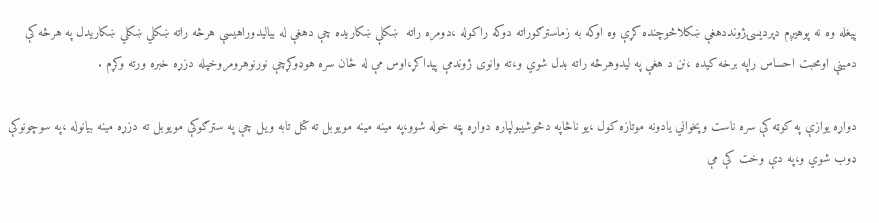پیغله وه نه پوهیږم دپردیسۍژونددهغې ښکلاڅوچنده کړې وه اوکه به زماسترګوراته دوکه راکوله ،دومره راته  ښکلې ښکاریده چې دهغې له بیالیدوراهیسې هرڅه راته ښکلي ښکلي ښکاریدل په هرڅه کې دمینې اومحبت احساس راپه برخه کیده ،نن د هغې په لیدوهرڅه راته بدل شوي و،ته وانوی ژوندمې پیداکړ،اوس مې له ځان سره هوډوکړچې نورنوهرومروخپله دزړه خبره ورته وکړم .

دواړه یوازې په کوټه کې سره ناست وپخواني یادونه موتازه کول ،یو ناڅاپه دڅوشیبولپاره دواړه پټه خوله شوو،په مینه مینه مویوبل ته کتل تابه ویل چې په سترګوکې مویوبل ته دزړه مینه بیانوله ،په سوچونوکې ډوب شوي و،په دې وخت کې مې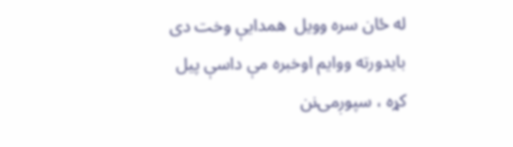له ځان سره وویل  همدایې وخت دی بایدورته ووایم اوخبره مې داسې پیل کړه ، سپوږمۍنن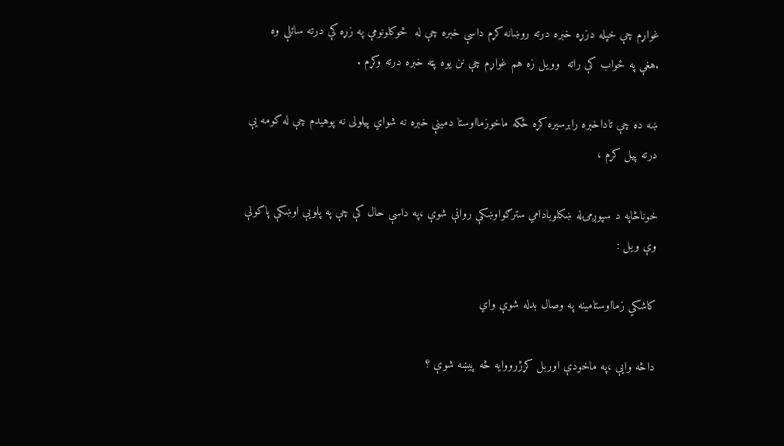غواړم چې خپله دزړه خبره درته روښانه کړم داسې خبره چې له  څوکلونومې په زړه کې درته ساتلې وه .هغې په ځواب کې راته  وویل زه هم غواړم چې نن یوه پټه خبره درته وکړم .

ښه ده چې تاداخبره رابرسیره کړه ځکه ماخوزمااوستا دمینې خبره نه شواي پیلولی نه پوهیدم چې له کومه یې درته پیل کړم ،

خوناڅاپه د سپوږمۍله ښکلوبادامي سترګواوښکې روانې شوې ،په داسې حال کې چې په پلویې اوښکې پاکولې وې ویل :

کاشکي زمااوستامینه په وصال بدله شوې واي

داڅه وایې ،په ماخودې اوربل کړژرووایه څه پيښه شوې ؟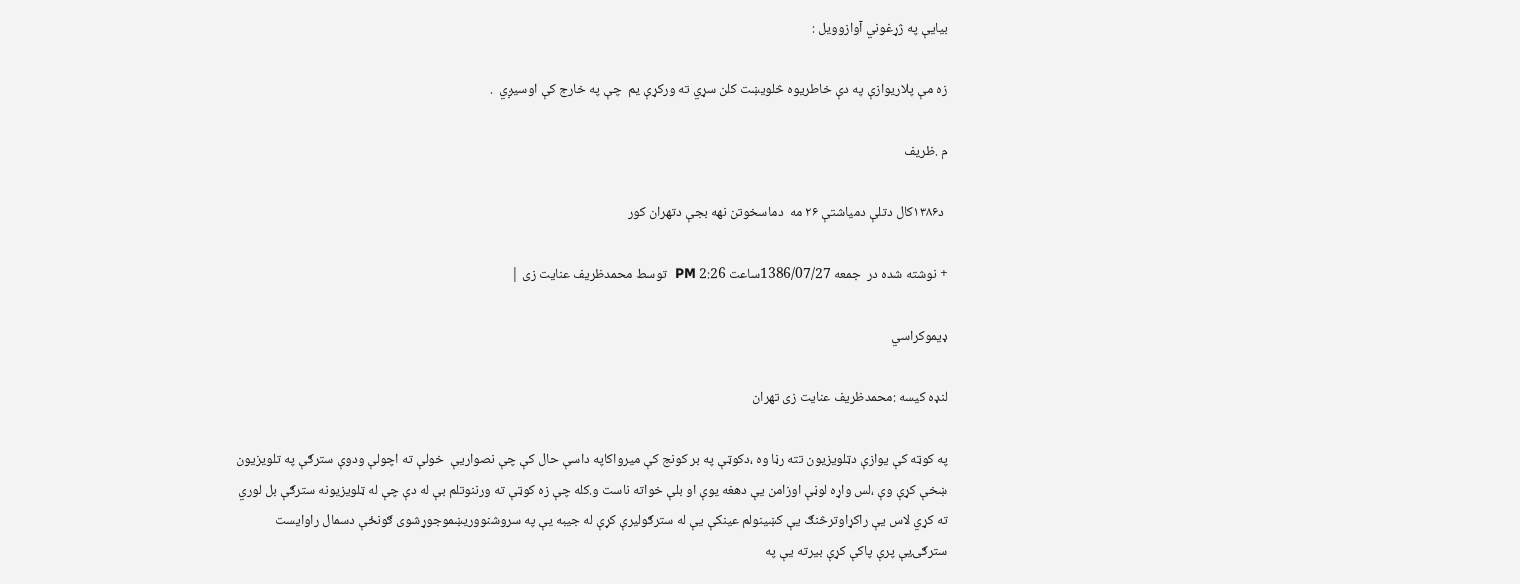بیایې په ژړغوني آوازوویل :

زه مې پلاریوازې په دې خاطریوه څلویښت کلن سړي ته ورکړې یم  چې په خارج کې اوسیږي  .

م .ظریف

 د۱۳۸۶کال دتلې دمیاشتې ۲۶ مه  دماسخوتن نهه بجې دتهران کور

+ نوشته شده در  جمعه 1386/07/27ساعت 2:26 PM  توسط محمدظریف عنایت زی |

ډیموکراسي

لنډه کيسه :محمدظریف عنایت زی تهران

په کوټه کې یوازې دټلویزیون تته رڼا وه ،دکوټې په بر کونج کې میرواکاپه داسې حال کې چې نصواریې  خولې ته اچولې ودوې سترګې په تلویزیون  ښخې کړې وې ،لس واړه لوڼې اوزامن یې دهغه یوې او بلې خواته ناست و.کله چې زه کوټې ته ورننوتلم بې له دې چې له ټلویزیونه سترګې بل لوري ته کړي لاس یې راکړاوترڅنګ یې کښینولم عینکې یې له سترګولیرې کړې له جیبه یې په سروشنووریښموجوړشوی ګونځې دسمال راوایست سترګۍیې پرې پاکې کړې بیرته یې په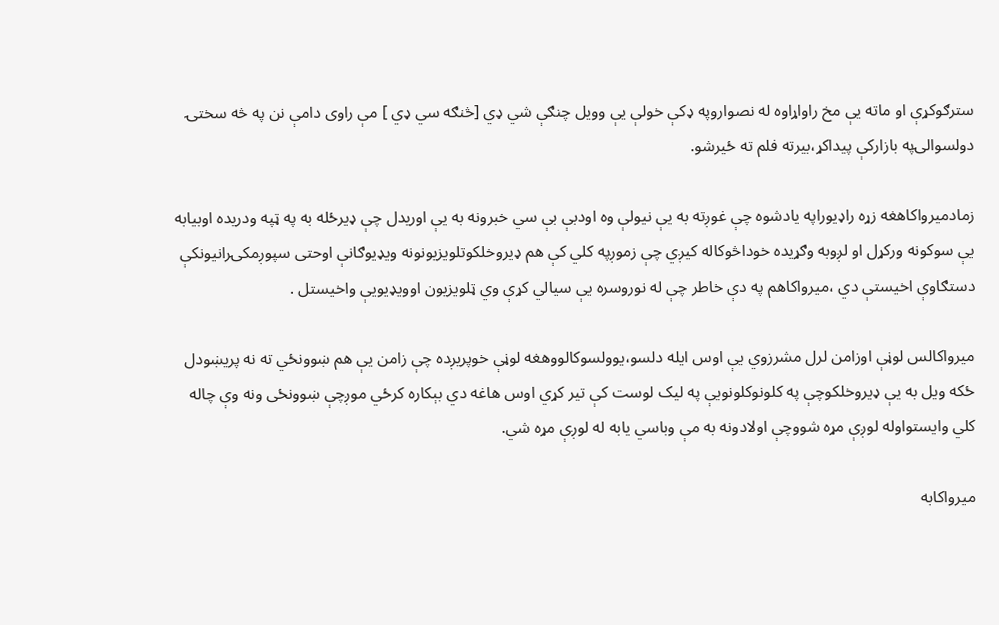سترګوکړې او ماته یې مخ راواړاوه له نصواروپه ډکې خولې یې وویل چنګې شي ډي [څنګه سي ډي ] مې راوی دامې نن په څه سختۍ دولسوالۍپه بازارکې پیداکړ،بیرته فلم ته ځیرشو.

زمادمیرواکاهغه زړه راډیوراپه یادشوه چې غوږته به یې نیولې وه اودبې بې سي خبرونه به یې اوریدل چې ډیرځله به په ټپه ودریده اوبیابه یې سوکونه ورکړل او لږوبه وګړیده خوداڅوکاله کیږي چې زموږپه کلي کې هم ډیروخلکوتلویزیونونه ویډیوګانې اوحتی سپوږمکۍرانیونکې دستګاوې اخیستې دي ،میرواکاهم په دې خاطر چې له نوروسره یې سیالي کړې وي ټلویزیون اوویډیویې واخیستل .

میرواکالس لوڼې اوزامن لرل مشرزوي یې اوس ایله دلسو،یوولسوکالووهغه لوڼې خوپریږده چې زامن یې هم ښوونځي ته نه پریښودل ځکه ویل به یې ډیروخلکوچې په کلونوکلونویې په لیک لوست کې تیر کړي اوس هاغه دي بېکاره کرځي موږچې ښوونځی ونه وې چاله کلي وایستواوله لوږې مړه شووچې اولادونه به مې وباسي یابه له لوږې مړه شي.

میرواکابه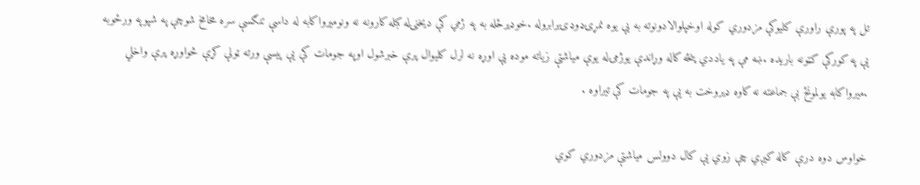تل په پورې راورې کلیوکې مزدوري کوله اوخپلوالادونوته به یې یوه نمړۍډوډۍبرابروله .خوډیرځله به په ژمي کې دیخنۍله کبله کارونه نه ونومیرواکابه له داسې تنګسې سره مخامخ شوچې په شپوپه ورځوبه یې په کورکې کټونه باریده .ښه مې په یاددي پنځه کاله وړاندې یوژمۍله یوې میاشتې زیاته موده یې اوړه نه لرل کلیوال پرې خبرشول اوپه جومات کې یې پیسې ورته ټولې کړې څواوړه پرې واخلي .میرواکابه یولمونځ بې جماعته نه کاوه ډیروخت به یې په جومات کې تیراوه .

خواوس دوه درې کاله کیږي چې زوي یې کال دوولس میاشتې مزدوري کوي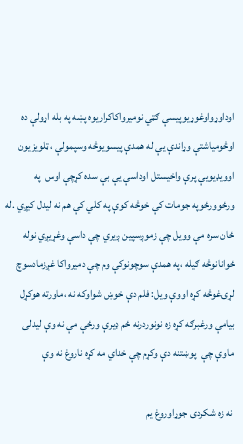اوداوړواوغوړیوپیسې ګټي نومیرواکاکراریوه پښه په بله اړولې ده اوڅومیاشتې وړاندې یې له همدې پیسویوڅه وسپمولې ، ټلویزیون اوویډیویې پرې واخیستل اوداسې یې بې سده کړچې اوس  په ورځوورځوپه جومات کې خوڅه کوې په کلي کې هم نه لیدل کیږي .له ځان سره مې وویل چې زموږسپین ږیري چې داسې وغړیږي نوله ځوانانوڅه ګیله ،په همدې سوچونوکې وم چې دمیرواکا غږزمادسوچ لړۍغوڅه کړه اووې ویل: فلم دې خوښ شواوکه نه ،ماورته هوکړل بیامې ورغبرګه کړه زه نونوردرنه ځم ډیرې ورځې مې نه وې لیدلی ماوې چې  پوښتنه دې وکړم چې خداي مه کړه ناروغ نه وې

 نه زه شکردی جوړاوروغ یم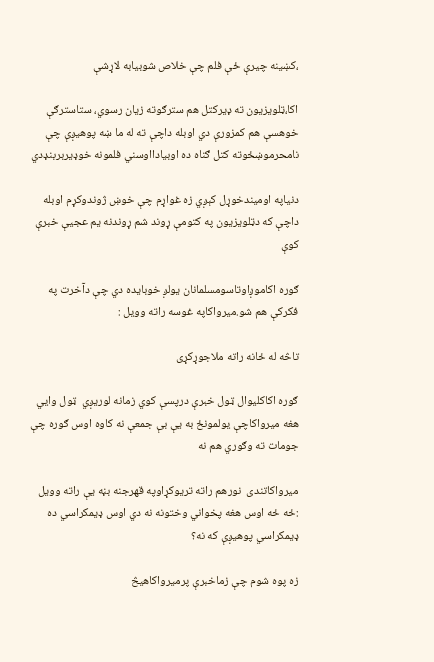،کښینه چیرې ځې فلم چې خلاص شوبیابه لاړشې

اکا،ټلویزیون ته ډیرکتل هم سترګوته زیان رسوي، ستاسترګې خوهسې هم کمزورې دي اوبله داچې ته له ما ښه پوهیږې چې نامحرموښځوته کتل ګناه ده اوبیادااوسني فلمونه خوډیربربنډدي

دنیاپه اومیندخوړل کېږي زه غواړم چې خوښ ژوندوکړم اوبله داچې که دټلویزیون په کتومې ړوند شم ړوندنه یم عجیې خبرې کوې

ګوره اکاموږاوتاسومسلمانان یولږ خوبایده دي چې دآخرت په فکرکې هم شو.میرواکاپه غوسه راته وویل :

تاڅه له ځانه راته ملاجوړکړی

ګوره اکاکلیوال ټول خبرې درپسې کوي زمانه لوریږي  ټول وایي هغه میرواکاچې یولمونځ به یې بې جمعې نه کاوه اوس ګوره چې جومات ته وګوري هم نه

میرواکاتندی  نورهم راته تریوکړاوپه قهرجنه بڼه یې راته وویل :ځه ځه اوس هغه پخواني وختونه نه دي اوس ډیمکراسي ده ډیمکراسي پوهیږې که نه؟

زه پوه شوم چې زماخبرې پرمیرواکاهیڅ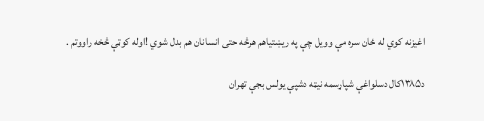اغیزنه کوي له ځان سره مې وویل چې په ریښتیاهم هرڅه حتی انسانان هم بدل شوي !اوله کوټې څخه راووتم .

د۱۳۸۵کال دسلواغې شپاړسمه نیټه دشپې یولس بجې تهران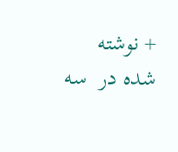+ نوشته شده در  سه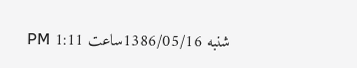شنبه 1386/05/16ساعت 1:11 PM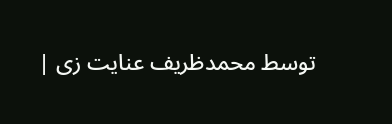توسط محمدظریف عنایت زی |